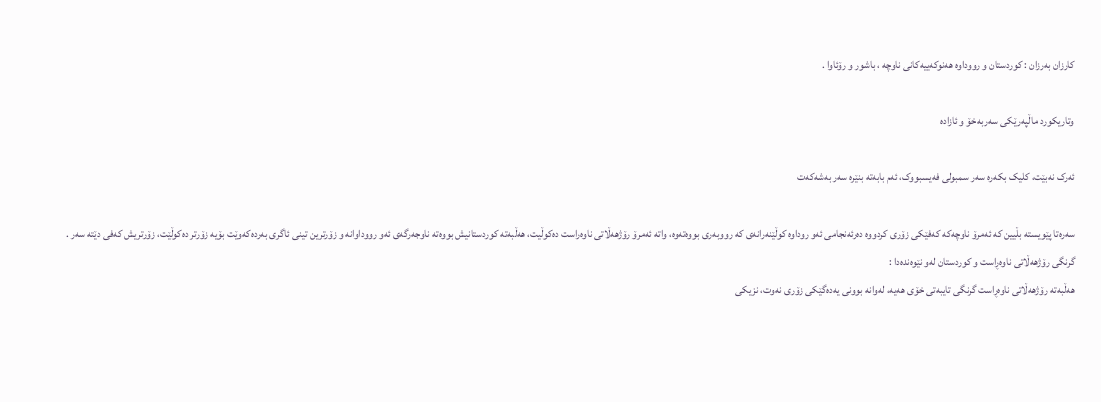كارزان بەرزان : كوردستان و رووداوه‌ هەنوکەییەکانی ناوچه‌ ، باشور و رۆئاوا .

وتاریکورد ماڵپەرێکی سەربەخۆ و ئازادە

ئەرک نەبێت، کلیک بکەرە سەر سمبولی فەیسبووک، ئەم بابەتە بنێرە سەر بەشەکەت

سەرەتا پێویستە بڵیین کە ئه‌مرۆ ناوچه‌كه‌ كه‌فێكی زۆری كردووه‌ ده‌رئه‌نجامی ئه‌و روداوه‌ كوڵێنه‌رانه‌ی كه‌ رووبه‌ری بووه‌ته‌وه‌، واته‌ ئه‌مرۆ رۆژهه‌ڵاتی ناوه‌راست ده‌كوڵیت، هه‌ڵبه‌ته‌ كوردستانیش بووه‌ته‌ ناوجه‌رگه‌ی ئه‌و رووداوانه‌ و زۆرترین تینی ئاگری به‌رده‌كه‌وێت بۆیه‌ زۆرتر ده‌كوڵێت، زۆرتریش كه‌فی دێته‌ سه‌ر .
گرنگی رۆژهه‌ڵاتی ناوه‌ڕاست و كوردستان له‌و نێوه‌نده‌دا :
هه‌ڵبه‌ته‌ رۆژهه‌ڵاتی ناوه‌ڕاست گرنگی تایبه‌تی خۆی هه‌یه‌، له‌وانه‌ بوونی یه‌ده‌گێكی زۆری نه‌وت، نزیكی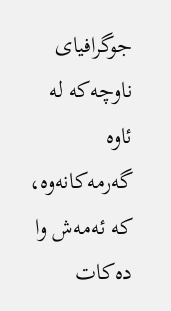جوگرافیای ناوچه‌كه‌ له‌ ئاوه‌ گه‌رمه‌كانه‌وه‌، كه‌ ئه‌مه‌ش وا ده‌كات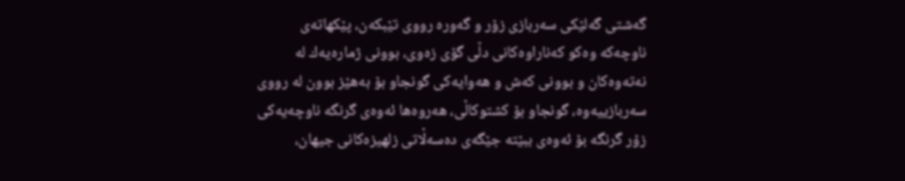گه‌شتی گه‌لێكی سه‌ربازی زۆر و گه‌وره‌ رووی تێبكه‌ن، پێكهاته‌ی ناوچه‌كه‌ وه‌كو كه‌ناراوه‌كانی دڵی گۆی زه‌وی، بوونی ژماره‌یه‌ك له‌ نه‌ته‌وه‌كان و بوونی كه‌ش و هه‌وایه‌كی گونجاو بۆ به‌هێز بوون له‌ رووی سه‌ربازییه‌وه‌، گونجاو بۆ كشتوكاڵی، هه‌روه‌ها ئه‌وه‌ی گرنگه‌ ناوچه‌یه‌كی زۆر گرنگه‌ بۆ ئه‌وه‌ی ببێته‌ جێگه‌ی ده‌سه‌ڵاتی زلهیزه‌كانی جیهان،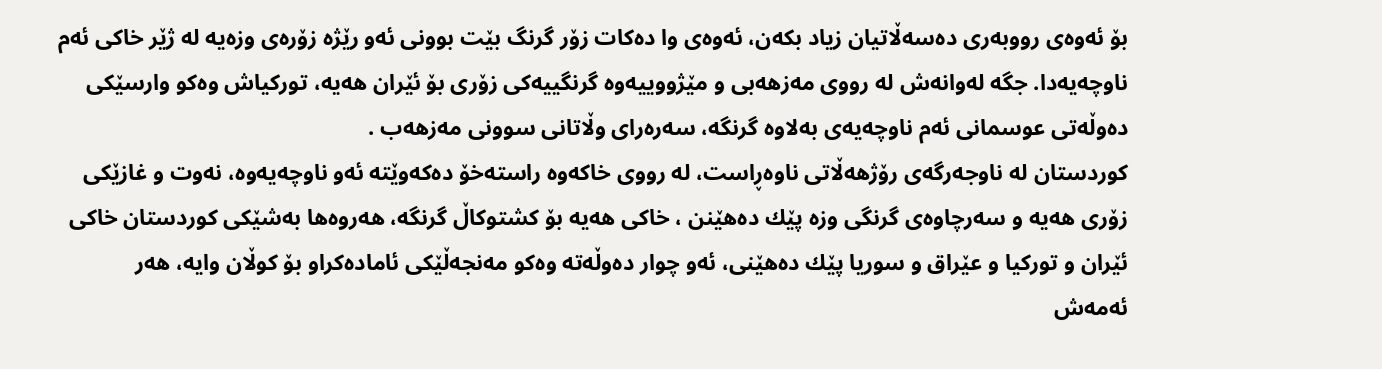بۆ ئه‌وه‌ی رووبه‌ری ده‌سه‌ڵاتیان زیاد بكه‌ن، ئه‌وه‌ی وا ده‌كات زۆر گرنگ بێت بوونی ئه‌و رێژه‌ زۆره‌ی وزه‌یه‌ له‌ ژێر خاكی ئه‌م ناوچه‌یه‌دا. جگه‌ له‌وانه‌ش له‌ رووی مه‌زهه‌بی و مێژووییه‌وه‌ گرنگییه‌كی زۆری بۆ ئێران هه‌یه‌، توركیاش وه‌كو وارسێكی ده‌وڵەتی عوسمانی ئه‌م ناوچه‌یه‌ی به‌لاوه‌ گرنگه‌، سه‌ره‌رای وڵاتانی سوونی مه‌زهه‌ب .
كوردستان له‌ ناوجه‌رگه‌ی رۆژهه‌ڵاتی ناوه‌ڕاست، له‌ رووی خاكه‌وه‌ راسته‌خۆ ده‌كه‌وێته‌ ئه‌و ناوچه‌یه‌وه‌، نه‌وت و غازێكی زۆری هه‌یه‌ و سه‌رچاوه‌ی گرنگی وزه‌ پێك ده‌هێنن ، خاكی هه‌یه‌ بۆ كشتوكاڵ گرنگه‌، هه‌روه‌ها به‌شێكی كوردستان خاكی ئێران و توركیا و عێراق و سوریا پێك ده‌هێنی، ئه‌و چوار ده‌وڵەته‌ وه‌كو مه‌نجه‌ڵێكی ئاماده‌كراو بۆ كوڵان وایه‌، هه‌ر ئه‌مه‌ش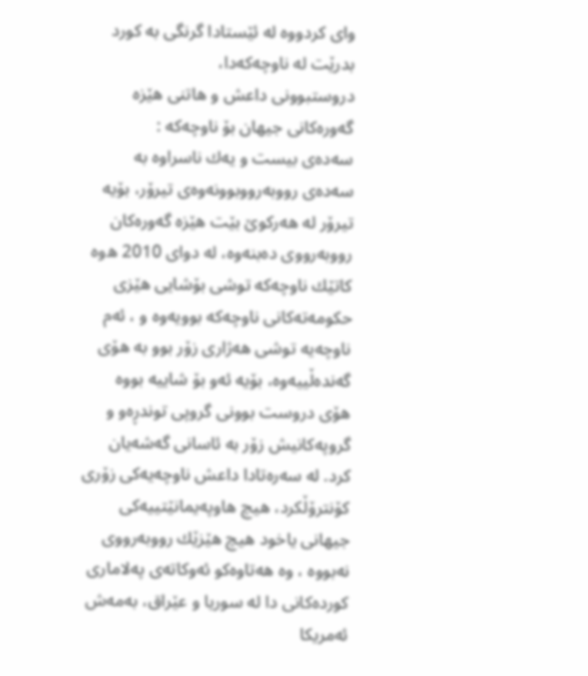وای كردووه‌ له‌ ئێستادا گرنگی به‌ كورد بدرێت له‌ ناوچه‌كه‌دا،
دروستبوونی داعش و هاتنی هێزه‌ گه‌وره‌كانی جیهان بۆ ناوچه‌كه‌ :
سه‌ده‌ی بیست و یه‌ك ناسراوه‌ به‌ سه‌ده‌ی رووبه‌رووبوونه‌وه‌ی تیرۆر، بۆیه‌ تیرۆر له‌ هه‌ركوێ بێت هێزه‌ گه‌وره‌كان رووبه‌رووی ده‌بنه‌وه‌، له‌ دوای 2010 ه‌وه‌ كاتێك ناوچه‌كه‌ توشی بۆشایی هێزی حكومه‌ته‌كانی ناوچه‌كه‌ بوویه‌وه‌ و ، ئه‌م ناوچه‌یه‌ توشی هه‌ژاری زۆر بوو به‌ هۆی گه‌نده‌ڵییه‌وه‌، بۆیه‌ ئه‌و بۆ شاییه‌ بووه‌ هۆی دروست بوونی گروپی توندڕه‌و و گروپه‌كانیش زۆر به‌ ئاسانی گه‌شه‌یان كرد. له‌ سه‌ره‌تادا داعش ناوچه‌یه‌كی زۆری كۆنترۆڵكرد، هیچ هاوپه‌یمانێتییه‌كی جیهانی یاخود هیچ هێزێك رووبه‌رووی نه‌بووه‌ ، وه‌ هه‌تاوه‌كو ئه‌وكاته‌ی په‌لاماری كورده‌كانی دا له‌ سوریا و عێراق، به‌مه‌ش ئه‌مریكا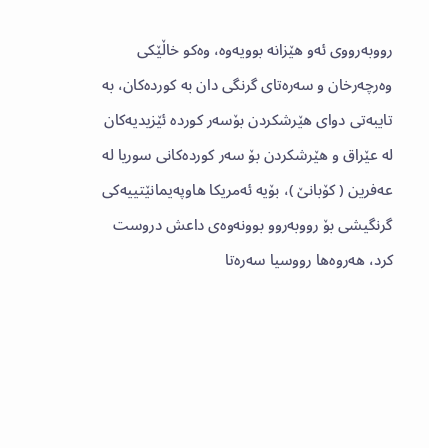رووبه‌رووی ئه‌و هێزانه‌ بوویه‌وه‌، وه‌كو خاڵێكی وه‌رچه‌رخان و سه‌ره‌تای گرنگی دان به‌ كورده‌كان، به‌ تایبه‌تی دوای هێرشكردن بۆسه‌ر كورده‌ ئێزیدیه‌كان له‌ عێراق و هێرشكردن بۆ سه‌ر كورده‌كانی سوریا له‌ عه‌فرین ( كۆبانێ )، بۆیه‌ ئه‌مریكا هاوپه‌یمانێتییه‌كی گرنگیشی بۆ رووبه‌روو بوونه‌وه‌ی داعش دروست كرد، هه‌روه‌ها رووسیا سه‌ره‌تا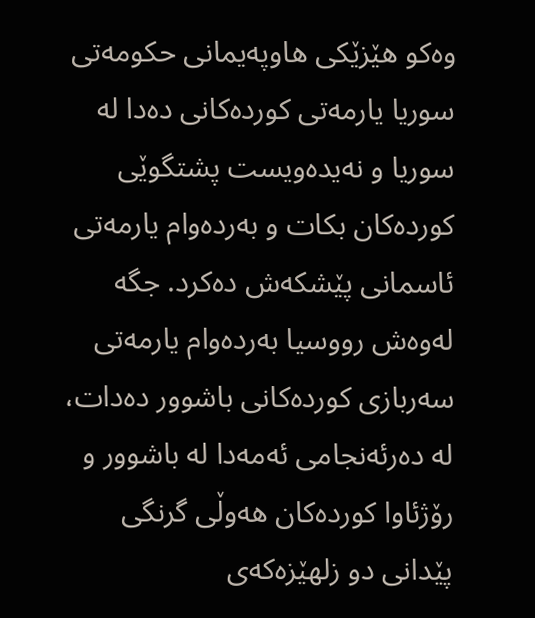وه‌كو هێزێكی هاوپه‌یمانی حكومه‌تی سوریا یارمه‌تی كورده‌كانی ده‌دا له‌ سوریا و نه‌یده‌ویست پشتگوێی كورده‌كان بكات و به‌رده‌وام یارمه‌تی ئاسمانی پێشكه‌ش ده‌كرد. جگه‌ له‌وه‌ش رووسیا به‌رده‌وام یارمه‌تی سه‌ربازی كورده‌كانی باشوور ده‌دات، له‌ ده‌رئه‌نجامی ئه‌مه‌دا له‌ باشوور و رۆژئاوا كورده‌كان هه‌وڵی گرنگی پێدانی دو زلهێزه‌كه‌ی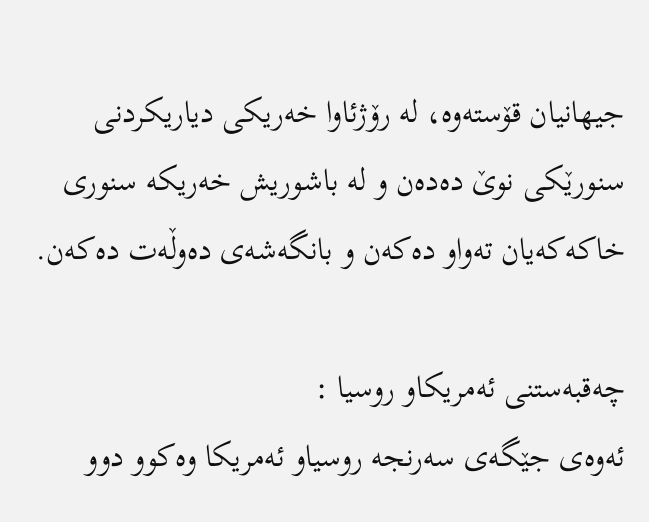جیهانیان قۆسته‌وه‌، له‌ رۆژئاوا خه‌ریكی دیاریكردنی سنورێكی نوێ ده‌ده‌ن و له‌ باشوریش خه‌ریكه‌ سنوری خاكه‌كه‌یان ته‌واو ده‌كه‌ن و بانگه‌شه‌ی ده‌وڵەت ده‌كه‌ن.

چه‌قبه‌ستنی ئه‌مریكاو روسیا :
ئه‌وه‌ی جێگه‌ی سه‌رنجه‌ روسیاو ئه‌مریكا وه‌كوو دوو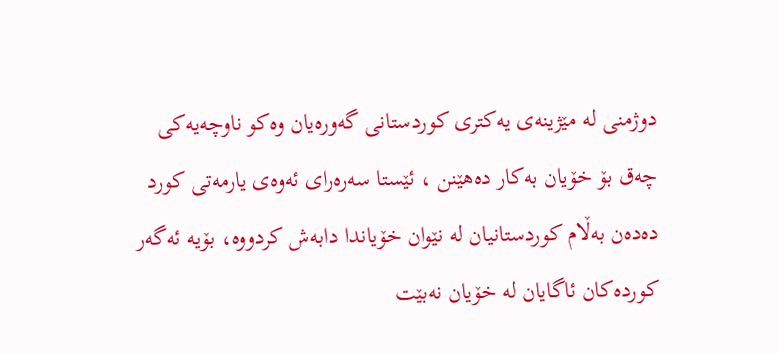دوژمنی له‌ مێژینه‌ی یه‌كتری كوردستانی گه‌وره‌یان وه‌كو ناوچه‌یه‌كی چه‌ق بۆ خۆیان به‌كار ده‌هێنن ، ئێستا سه‌رەرای ئه‌وه‌ی یارمه‌تی كورد ده‌ده‌ن به‌ڵام كوردستانیان له‌ نێوان خۆیاندا دابه‌ش كردووه‌، بۆیه‌ ئه‌گه‌ر كورده‌كان ئاگایان له‌ خۆیان نه‌بێت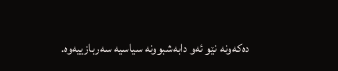ده‌كه‌ونه‌ نێو ئه‌و دابه‌شبوونه‌ سیاسیه‌ سه‌ربازییه‌وه‌.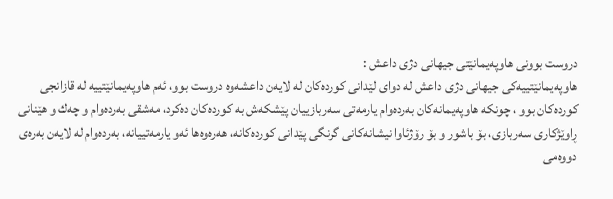دروست بوونی هاوپه‌یمانێتی جیهانی دژی داعش :
هاوپه‌یمانێتییه‌كی جیهانی دژی داعش له‌ دوای لێدانی كورده‌كان له‌ لایه‌ن داعشه‌وه‌ دروست بوو، ئه‌م هاوپه‌یمانێتییه‌ له‌ قازانجی كورده‌كان بوو ، چونكه‌ هاوپه‌یمانه‌كان به‌رده‌وام یارمه‌تی سه‌ربازییان پێشكه‌ش به‌ كورده‌كان ده‌كرد، مه‌شقی به‌رده‌وام و چه‌ك و هێنانی ڕاوێژكاری سه‌ربازی، بۆ باشور و بۆ رۆژئاوا نیشانه‌كانی گرنگی پێدانی كورده‌كانه‌، هه‌ره‌وه‌ها ئه‌و یارمه‌تییانه‌، به‌رده‌وام له‌ لایه‌ن به‌ره‌ی دووه‌می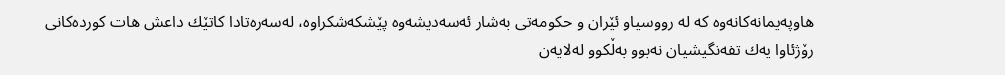هاوپه‌یمانه‌كانه‌وه‌ كه‌ له‌ رووسیاو ئێران و حكومه‌تی به‌شار ئه‌سه‌دیشه‌وه‌ پێشكه‌شكراوه‌، له‌سه‌ره‌تادا كاتێك داعش هات كورده‌كانی رۆژئاوا یه‌ك تفه‌نگیشیان نه‌بوو به‌ڵكوو له‌لایه‌ن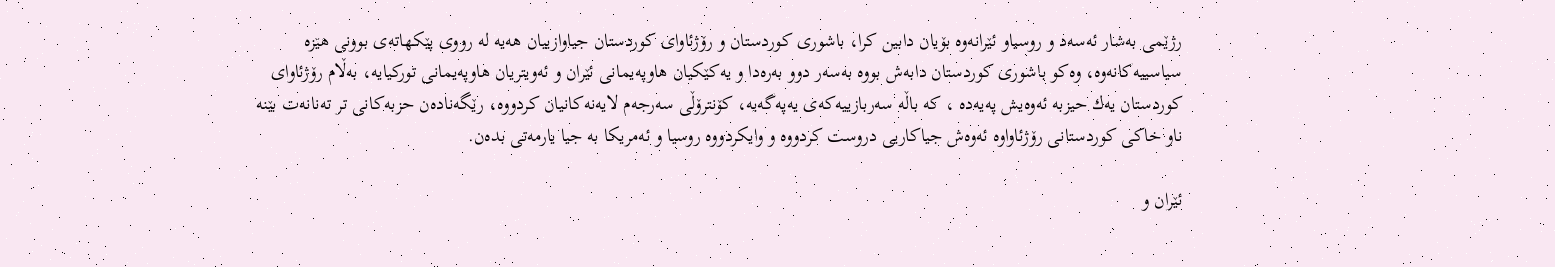رژێمی به‌شار ئه‌سه‌د و روسیاو ئێرانه‌وه‌ بۆیان دابین كرا، باشوری كوردستان و رۆژئاوای كوردستان جیاوازییان هه‌یه‌ له‌ رووی پێكهاته‌ی بوونی هێزه‌ سیاسییه‌كانه‌وه‌، وه‌كو باشوری كوردستان دابه‌ش بووه‌ به‌سه‌ر دوو به‌ره‌دا و یه‌كێكیان هاوپه‌یمانی ئێران و ئه‌ویتریان هاوپه‌یمانی توركیایه‌، به‌ڵام رۆژئاوای كوردستان یه‌ك حیزبە ئه‌وه‌یش په‌یه‌ده‌ ، كه‌ باڵه‌ سه‌ربازییه‌كه‌ی یه‌په‌گه‌یه‌، كۆنترۆڵی سه‌رجه‌م لایه‌نه‌كانیان كردووه‌، رێگه‌ناده‌ن حزبه‌كانی تر ته‌نانه‌ت بێنه‌ ناو خاكی كوردستانی رۆژئاواوه‌ ئه‌وه‌ش جیاكاریی دروست كردووه‌ و وایكردووه‌ روسیا و ئه‌مریكا به‌ جیا یارمه‌تی بده‌ن.

ئێران و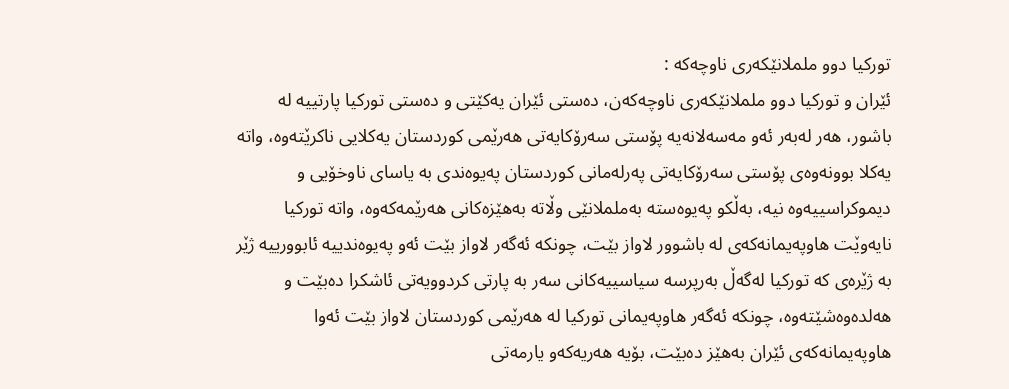توركیا دوو ململانێكه‌ری ناوچه‌كه‌ :
ئێران و توركیا دوو ململانێكه‌ری ناوچه‌كه‌ن، ده‌ستی ئێران یه‌كێتی و ده‌ستی توركیا پارتییه‌ له‌ باشور، هه‌ر له‌به‌ر ئه‌و مه‌سه‌لانه‌یه‌ پۆستی سه‌رۆكایه‌تی هه‌رێمی كوردستان یه‌كلایی ناكرێته‌وه‌، واته‌ یه‌كلا بوونه‌وه‌ی پۆستی سه‌رۆكایه‌تی په‌رله‌مانی كوردستان په‌یوه‌ندی به‌ یاسای ناوخۆیی و دیموكراسییه‌وه‌ نیه‌، به‌ڵكو په‌یوه‌سته‌ به‌ململانێی وڵاته‌ به‌هێزه‌كانی هه‌رێمه‌كه‌وه‌، واته‌ توركیا نایه‌وێت هاوپه‌یمانه‌كه‌ی له‌ باشوور لاواز بێت، چونكه‌ ئه‌گه‌ر لاواز بێت ئه‌و په‌یوه‌ندییه‌ ئابوورییه‌ ژێر به‌ ژێره‌ی كه‌ توركیا له‌گه‌ڵ به‌رپرسه‌ سیاسییه‌كانی سه‌ر به‌ پارتی كردوویه‌تی ئاشكرا ده‌بێت و هه‌لده‌وه‌شێته‌وه‌، چونكه‌ ئه‌گه‌ر هاوپه‌یمانی توركیا له‌ هه‌رێمی كوردستان لاواز بێت ئه‌وا هاوپه‌یمانه‌كه‌ی ئێران به‌هێز ده‌بێت، بۆیه‌ هه‌ریه‌كه‌و یارمه‌تی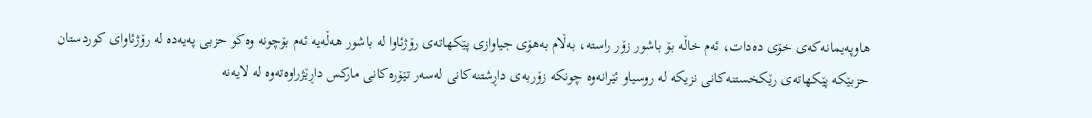هاوپه‌یمانه‌كه‌ی خۆی ده‌دات، ئه‌م خاڵه‌ بۆ باشور زۆر راسته‌، به‌ڵام به‌هۆی جیاوازی پێكهاته‌ی رۆژئاوا له‌ باشور هه‌ڵه‌یه‌ ئه‌م بۆچونه‌ وه‌كو حزبی په‌یه‌ده‌ له‌ رۆژئاوای كوردستان حزبێكه‌ پێكهاته‌ی رێكخستنه‌كانی نزیكه‌ له‌ روسیاو ئێرانه‌وه‌ چونكه‌ زۆربه‌ی داڕشتنه‌كانی له‌سه‌ر تێۆره‌كانی ماركس داڕێژراوه‌ته‌وه‌ له‌ لایه‌نه‌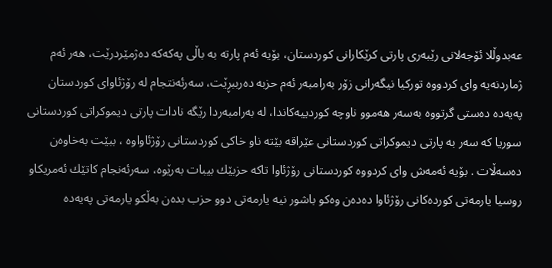عه‌بدوڵلا ئۆجه‌لانی رێبه‌ری پارتی كرێكارانی كوردستان، بۆیه‌ ئه‌م پارته‌ به‌ باڵی په‌كه‌كه‌ ده‌ژمێردرێت، هه‌ر ئه‌م ژماردنه‌یه‌ وای كردووه‌ توركیا نیگه‌رانی زۆر به‌رامبه‌ر ئه‌م حزبه‌ ده‌رببڕێت، سه‌رئه‌نتجام له‌ رۆژئاوای كوردستان په‌یه‌ده‌ ده‌ستی گرتووه‌ به‌سه‌ر هه‌موو ناوچه‌ كوردییه‌كاندا، له‌ به‌رامبه‌ردا رێگه‌ نادات پارتی دیموكراتی كوردستانی سوریا كه‌ سه‌ر به‌ پارتی دیموكراتی كوردستانی عێراقه‌ بێته‌ ناو خاكی كوردستانی رۆژئاواوه‌ ، ببێت به‌خاوه‌ن ده‌سه‌ڵات . بۆیه‌ ئه‌مه‌ش وای كردووه‌ كوردستانی رۆژئاوا تاكه‌ حزبێك بیبات به‌رێوه‌، سه‌رئه‌نجام كاتێك ئه‌مریكاو روسیا یارمه‌تی كورده‌كانی رۆژئاوا ده‌ده‌ن وه‌كو باشور نیه‌ یارمه‌تی دوو حزب بده‌ن به‌ڵكو یارمه‌تی په‌یه‌ده‌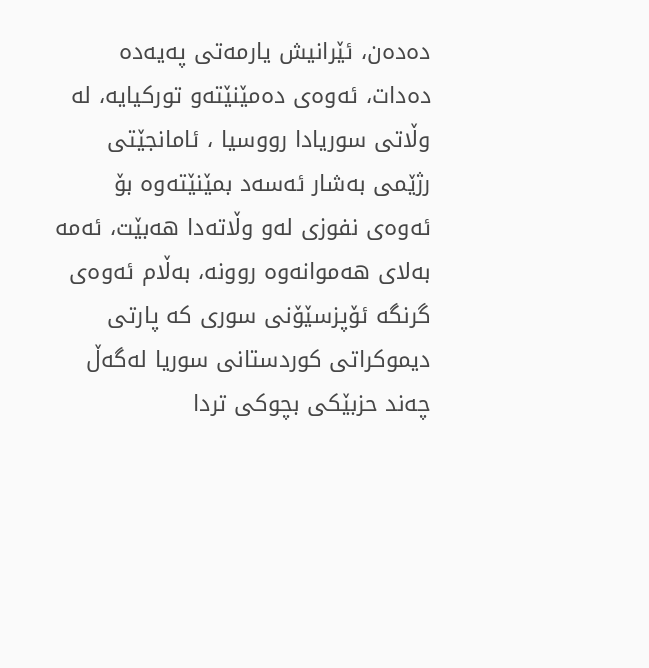ده‌ده‌ن، ئێرانیش یارمه‌تی په‌یه‌ده‌ ده‌دات، ئه‌وه‌ی ده‌مێنێته‌و توركیایه‌، له‌ وڵاتی سوریادا رووسیا ، ئامانجێتی رژێمی به‌شار ئه‌سه‌د بمێنێته‌وه‌ بۆ ئه‌وه‌ی نفوزی له‌و وڵاته‌دا هه‌بێت، ئه‌مه‌ به‌لای هه‌موانه‌وه‌ روونه‌، به‌ڵام ئه‌وه‌ی گرنگه‌ ئۆپزسێۆنی سوری كه‌ پارتی دیموكراتی كوردستانی سوریا له‌گه‌ڵ چه‌ند حزبێكی بچوكی تردا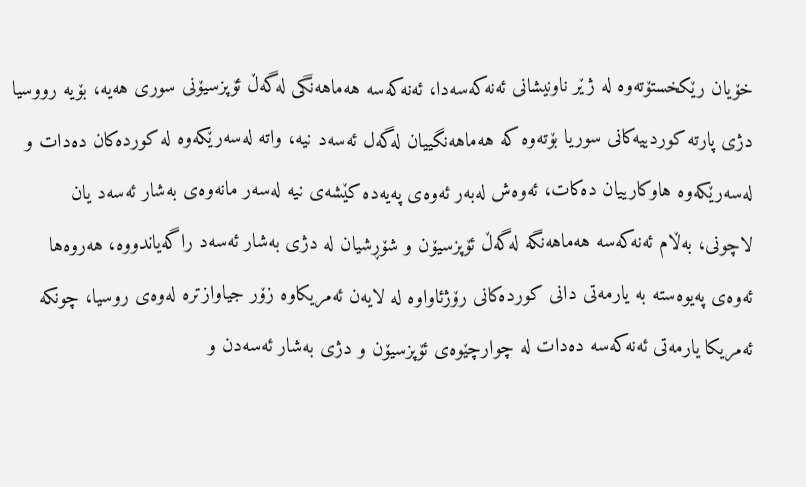خۆیان رێكخستۆته‌وه‌ له‌ ژێر ناونیشانی ئه‌نه‌كه‌سه‌دا، ئه‌نه‌كه‌سه‌ هه‌ماهه‌نگی له‌گه‌ڵ ئۆپزسیۆنی سوری هه‌یه‌، بۆیه‌ رووسیا دژی پارته‌ كوردییه‌كانی سوریا بۆته‌وه‌ كه‌ هه‌ماهه‌نگییان له‌گه‌ل ئه‌سه‌د نیه‌، واته‌ له‌سه‌رێكه‌وه‌ له‌ كورده‌كان ده‌دات و له‌سه‌رێكه‌وه‌ هاوكارییان ده‌كات، ئه‌وه‌ش له‌به‌ر ئه‌وه‌ی په‌یه‌ده‌ كێشه‌ی نیه‌ له‌سه‌ر مانه‌وه‌ی به‌شار ئه‌سه‌د یان لاچونی، به‌ڵام ئه‌نه‌كه‌سه‌ هه‌ماهه‌نگه‌ له‌گه‌ڵ ئۆپزسیۆن و شۆڕشیان له‌ دژی به‌شار ئه‌سه‌د راگه‌یاندووه‌، هه‌روه‌ها ئه‌وه‌ی په‌یوه‌سته‌ به‌ یارمه‌تی دانی كورده‌كانی رۆژئاواوه‌ له‌ لایه‌ن ئه‌مریكاوه‌ زۆر جیاوازتره‌ له‌وه‌ی روسیا، چونكه‌ ئه‌مریكا یارمه‌تی ئه‌نه‌كه‌سه‌ ده‌دات له‌ چوارچێوه‌ی ئۆپزسیۆن و دژی به‌شار ئه‌سه‌دن و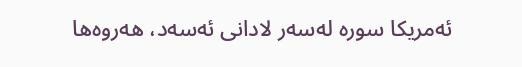ئه‌مریكا سوره‌ له‌سه‌ر لادانی ئه‌سه‌د، هه‌روه‌ها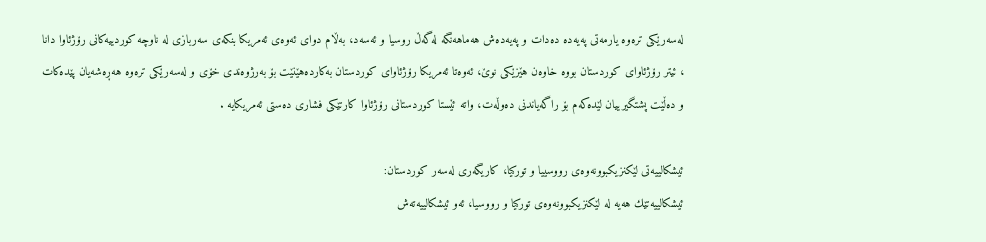له‌سه‌رێكی تره‌وه‌ یارمه‌تی په‌یه‌ده‌ ده‌دات و په‌یه‌ده‌ش هه‌ماهه‌نگه‌ له‌گه‌ڵ روسیا و ئه‌سه‌د، به‌ڵام دوای ئه‌وه‌ی ئه‌مریكا بنكه‌ی سه‌ربازی له‌ ناوچه‌ كوردییه‌كانی رۆژئاوا دانا ، ئیتر رۆژئاوای كوردستان بووه‌ خاوه‌ن هێزێكی نوێ، ئه‌وه‌تا ئه‌مریكا رۆژئاوای كوردستان به‌كارده‌هێنێت بۆ به‌رژوه‌ندی خۆی و له‌سه‌رێكی تره‌وه‌ هه‌ڕه‌شه‌یان پێده‌كات و ده‌ڵێت پشتگیرییان لێده‌كه‌م بۆ راگه‌یاندنی ده‌وڵه‌ت، واته‌ ئێستا كوردستانی رۆژئاوا كارتێكی فشاری ده‌ستی ئه‌مریكایه‌ .

ئیشكالییه‌تی لێكنزیكبوونه‌وه‌ی رووسییا و توركیا، كاریگه‌ری له‌سه‌ر كوردستان:
ئیشكالییه‌تێك هه‌یه‌ له‌ لێكنزیكبوونه‌وه‌ی توركیا و رووسیا، ئه‌و ئیشكالییه‌ته‌ش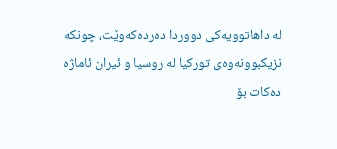له‌ داهاتوویه‌كی دووردا ده‌رده‌كه‌وێت، چونكه‌ نزیكبوونه‌وه‌ی توركیا له‌ روسیا و ئیران ئاماژه‌ ده‌كات بۆ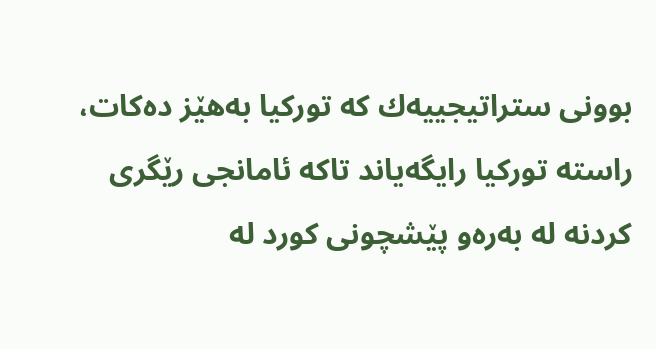بوونی ستراتیجییه‌ك كه‌ توركیا به‌هێز ده‌كات، راسته‌ توركیا رایگه‌یاند تاكه‌ ئامانجی رێگری كردنه‌ له‌ به‌ره‌و پێشچونی كورد له‌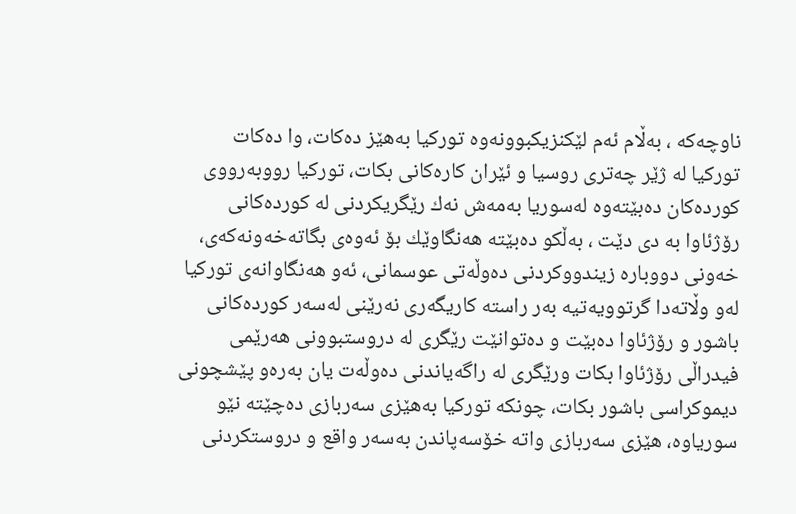ناوچه‌كه‌ ، به‌ڵام ئه‌م لێكنزیكبوونه‌وه‌ توركیا به‌هێز ده‌كات، وا ده‌كات توركیا له‌ ژێر چه‌تری روسیا و ئێران كاره‌كانی بكات، توركیا رووبه‌رووی كورده‌كان ده‌بێته‌وه‌ له‌سوریا به‌مه‌ش نه‌ك رێگریكردنی له‌ كورده‌كانی رۆژئاوا به‌ دی دێت ، به‌ڵكو ده‌بێته‌ هه‌نگاوێك بۆ ئه‌وه‌ی بگاته‌خه‌ونه‌كه‌ی، خه‌ونی دووباره‌ زیندووكردنی ده‌وڵەتی عوسمانی، ئه‌و هه‌نگاوانه‌ی توركیا له‌و وڵاته‌دا گرتوویه‌تیه‌ به‌ر راسته‌ كاریگه‌ری نه‌رێنی له‌سه‌ر كورده‌كانی باشور و رۆژئاوا ده‌بێت و ده‌توانێت رێگری له‌ دروستبوونی هه‌رێمی فیدراڵی رۆژئاوا بكات ورێگری له‌ راگه‌یاندنی ده‌وڵەت یان به‌ره‌و پێشچونی دیموكراسی باشور بكات، چونكه‌ توركیا به‌هێزی سه‌ربازی ده‌چێته‌ نێو سوریاوه‌، هێزی سه‌ربازی واته‌ خۆسه‌پاندن به‌سه‌ر واقع و دروستكردنی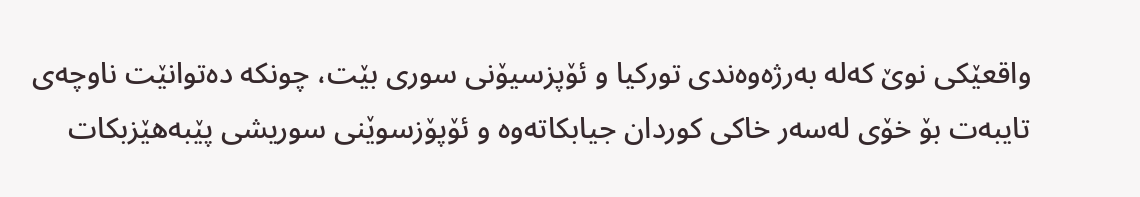واقعێكی نوێ كه‌له‌ به‌رژه‌وه‌ندی توركیا و ئۆپزسیۆنی سوری بێت، چونكه‌ ده‌توانێت ناوچه‌ی تایبه‌ت بۆ خۆی له‌سه‌ر خاكی كوردان جیابكاته‌وه‌ و ئۆپۆزسوێنی سوریشی پێبه‌هێزبكات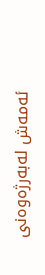ئه‌مه‌ش له‌به‌رژه‌وه‌نی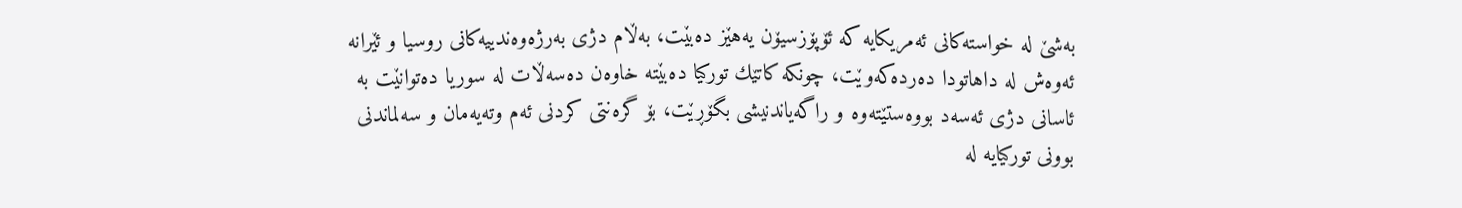به‌شێ له‌ خواسته‌كانی ئه‌مریكایه‌ كه‌ ئۆپۆزسیۆن یه‌هێز ده‌بێت، به‌ڵام دژی به‌رژه‌وه‌ندییه‌كانی روسیا و ئێرانه‌ ئه‌وه‌ش له‌ داهاتودا ده‌رده‌كه‌وێت، چونكه‌ كاتێك توركیا ده‌بێته‌ خاوه‌ن ده‌سه‌ڵات له‌ سوریا ده‌توانێت به‌ ئاسانی دژی ئه‌سه‌د بووه‌ستێته‌وه‌ و راگه‌یاندنیشی بگۆڕێت، بۆ گره‌نتی كردنی ئه‌م وته‌یه‌مان و سه‌لماندنی بوونی توركیایه‌ له‌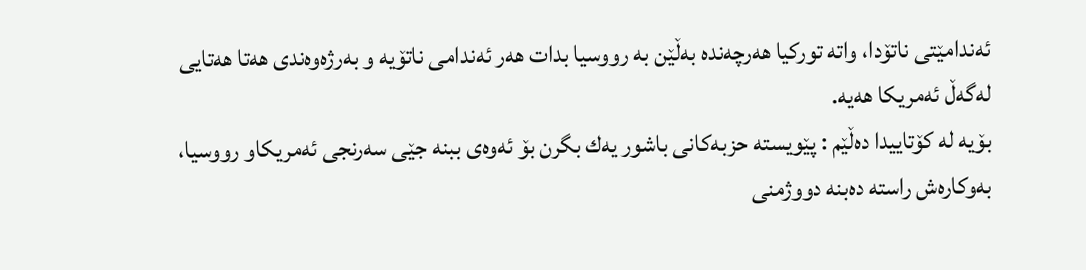ئه‌ندامێتی ناتۆدا، واته‌ توركیا هه‌رچه‌نده‌ به‌ڵێن به‌ رووسیا بدات هه‌ر ئه‌ندامی ناتۆیه‌ و به‌رژه‌وه‌ندی هه‌تا هه‌تایی له‌گه‌ڵ ئه‌مریكا هه‌یه‌.
بۆیه‌ له‌ كۆتاییدا ده‌ڵێم : پێویسته‌ حزبه‌كانی باشور یه‌ك بگرن بۆ ئه‌وه‌ی ببنه‌ جێی سه‌رنجی ئه‌مریكاو رووسیا، به‌وكاره‌ش راسته‌ ده‌بنه‌ دووژمنی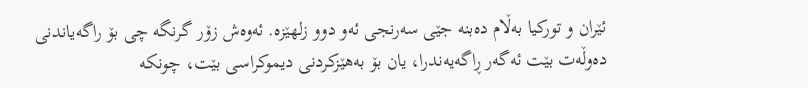ئێران و توركیا به‌ڵام ده‌بنه‌ جێی سه‌رنجی ئه‌و دوو زلهێزه‌. ئه‌وه‌ش زۆر گرنگه‌ چی بۆ راگه‌یاندنی ده‌وڵەت بێت ئه‌گه‌ر ڕاگه‌یه‌ندرا، یان بۆ به‌هێزكردنی دیموكراسی بێت، چونكه‌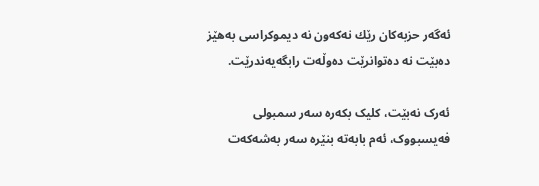ئه‌گه‌ر حزبه‌كان رێك نه‌كه‌ون نه‌ دیموكراسی به‌هێز ده‌بێت نه‌ ده‌توانرێت ده‌وڵه‌ت رابگه‌یه‌ندرێت.

ئەرک نەبێت، کلیک بکەرە سەر سمبولی فەیسبووک، ئەم بابەتە بنێرە سەر بەشەکەت